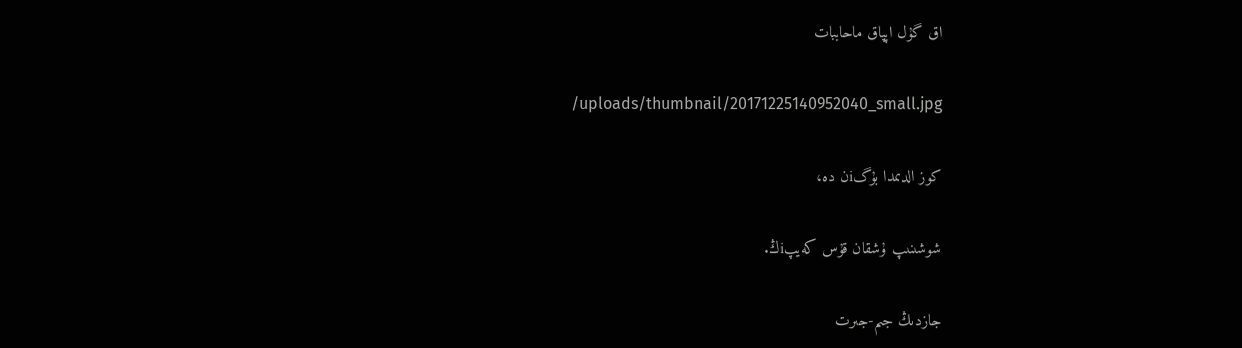اق گۇل اپپاق ماحاببات

/uploads/thumbnail/20171225140952040_small.jpg

كوز الدىمدا بۇگiن دە،

شوشىنىپ ۇشقان قۇس كەيپiڭ.

جازدىڭ جىم-جىرت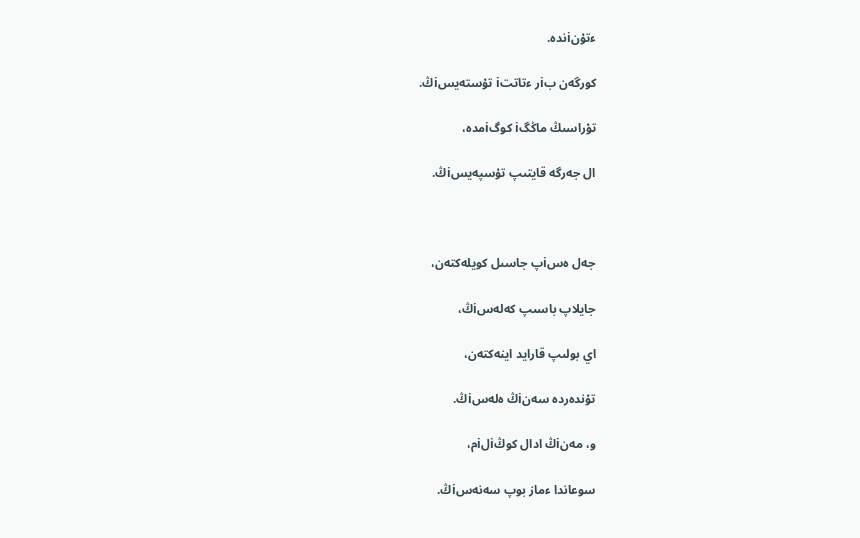ءتۇنiندە.

كورگەن بiر ءتاتتi تۇستەيسiڭ.

تۇراسىڭ ماڭگi كوگiمدە،

ال جەرگە قايتىپ تۇسپەيسiڭ.



جەل ەسiپ جاسىل كويلەكتەن،

جايلاپ باسىپ كەلەسiڭ،

اي بولىپ قارايد اينەكتەن،

تۇندەردە سەنiڭ ەلەسiڭ.

و، مەنiڭ ادال كوڭiلiم،

سوعاندا ءماز بوپ سەنەسiڭ.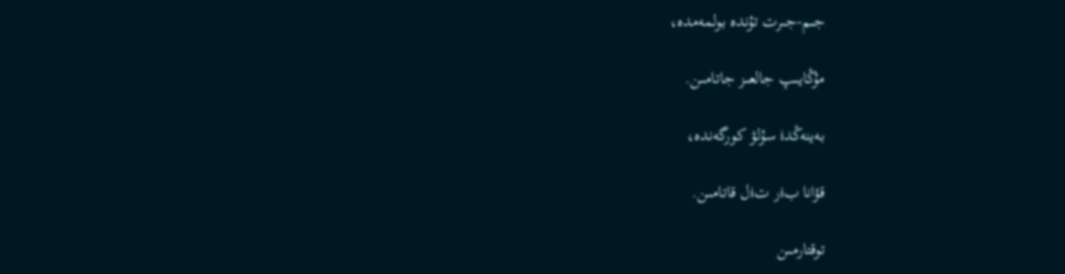جىم-جىرت تۇندە بولمەمدە،

مۇڭايىپ جالعىز جاتامىن.

بەينەڭدi سۇلۋ كورگەندە،

قۋانا بiر تiل قاتامىن.

توقتارمىن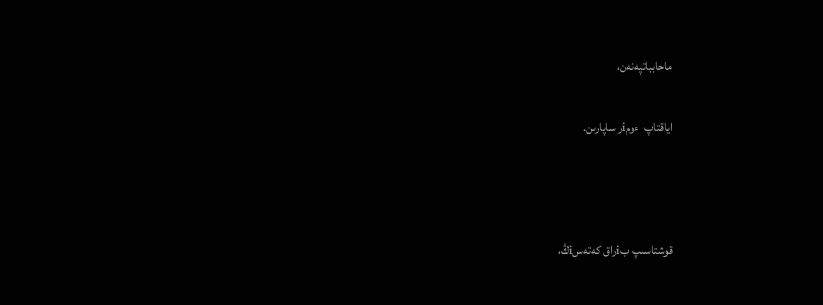ماحابباتپەنەن،

اياقتاپ  ءومiر ساپارىن.



قوشتاسىپ بiراق كەتەسiڭ،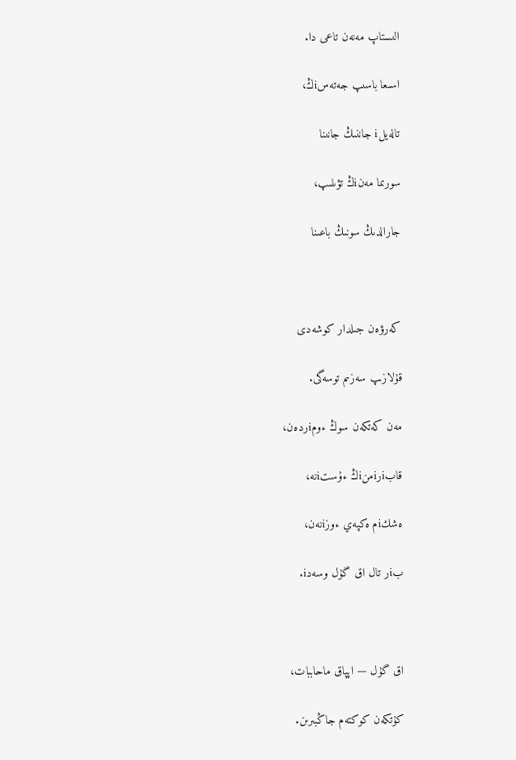الىستاپ مەنەن تاعى دا.

اسىعا باسىپ جەتەسiڭ،

تالەيلi جاننىڭ جانىنا

سورىما مەنiڭ تۋىلىپ،

جارالدىڭ سونىڭ باعىنا



كەرۋەن جىلدار كوشەدى

قۇلازىپ سەزىم توسەگى.

مەن كەتكەن سوڭ ءومiردەن،

قابiرiمنiڭ ءۇستiنە،

ەشكiم ەكپەي ءوزiنەن،

بiر تال اق گۇل وسەدi.



اق گۇل — اپپاق ماحاببات،

كۇتكەن كوكتەم جاڭبىرىن.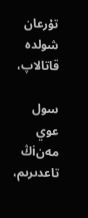تۇرعان شولدە قاتالاپ،

سول عوي مەنiڭ تاعدىرىم،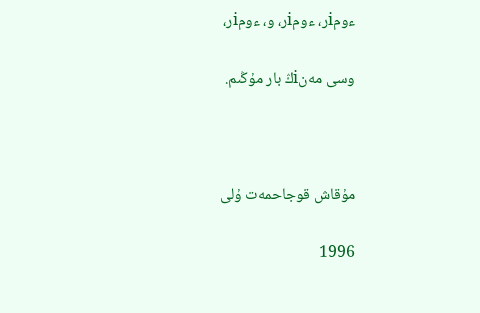ءومiر، ءومiر، و، ءومiر،

وسى مەنiڭ بار مۇڭىم.



مۇقاش قوجاحمەت ۇلى

1996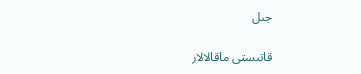جىل

قاتىستى ماقالالار